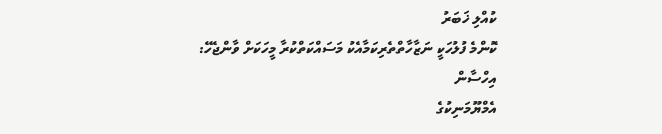ކުއްލި ޚަބަރު
ކޮންމެ ފުލުހަކީ ނަޒާހާތްތެރިކަމާއެކު މަސައްކަތްކުރާ މީހަކަށް ވާންޖެހޭ: އިހްސާން
އެމްޔޫމަނިކުގެ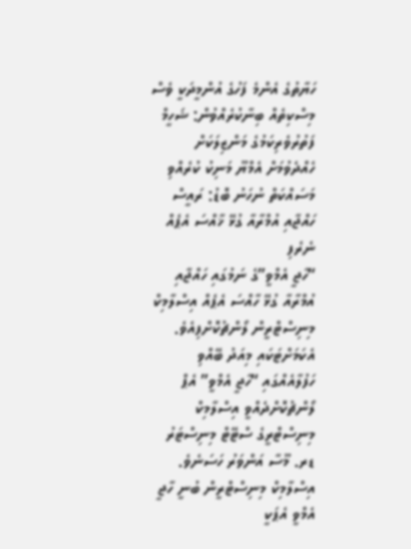ހަޔާތުގެ އެންމެ ފަހުގެ އުންމީދަކީ ވެސް މިސްކިތެއް ބިނާކުރެއްވުން: ޝަހީމް
ފަތުރުވެރިކަމުގެ މަންޒިލަކަށް ހެއްދެވުމަށް އެމްޔޫ މަނިކު ކުރެއްވި މަސައްކަތް ނުހަނު ބޮޑު: ރައީސް
ހައްޖާއި އުމްރާއާ ގުޅޭ ޚާއްސަ އެޕެއް ނެރެފި
“ހާޖީ އެމްވީ”ގެ ނަމުގައި ހައްޖާއި އުމްރާއާ ގުޅޭ ހާއްސަ އެޕެއް އިސްލާމިކް މިނިސްޓްރީން ލޯންޗުކޮށްފިއެވެ.
އެކަމަށްޓަކައި މިއަދު ބޭއްވި ހަފުލާއެއްގައި “ހާޖީ އެމްވީ” އެޕް ލޯންޗުކޮށްދެއްވީ އިސްލާމިކް މިނިސްޓްރީގެ ސްޓޭޓް މިނިސްޓަރު ޑރ. މޫސާ އަންވަރު ހަސަނެވެ.
އިސްލާމިކް މިނިސްޓްރީން ބުނީ ހާޖީ އެމްވީ އެޕަކީ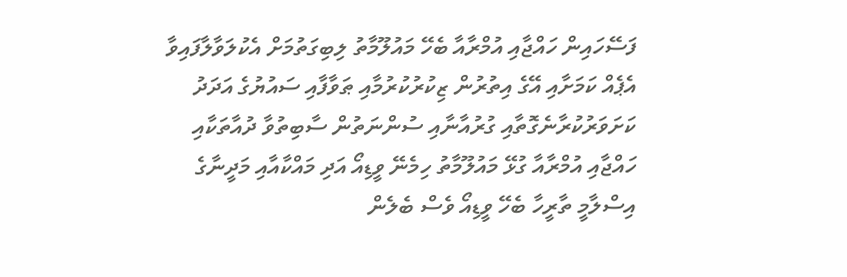ފަސޭހައިން ހައްޖާއި އުމްރާއާ ބެހޭ މައުލޫމާތު ލިބިގަތުމަށް އެކުލަވާލާފައިވާ އެޕެއް ކަމަށާއި އޭގެ އިތުރުން ޒިކުރުކުރުމާއި ޠަވާފާއި ސައުޔުގެ އަދަދު ކަށަވަރުކުރާނެގޮތާއި ގުރުއާނާއި ސުންނަތުން ސާބިތުވާ ދުއާތަކާއި ހައްޖާއި އުމްރާއާ ގުޅޭ މައުލޫމާތު ހިމެނޭ ވީޑިއޯ އަދި މައްކާއާއި މަދީނާގެ އިސްލާމީ ތާރީހާ ބެހޭ ވީޑިއޯ ވެސް ބެލެން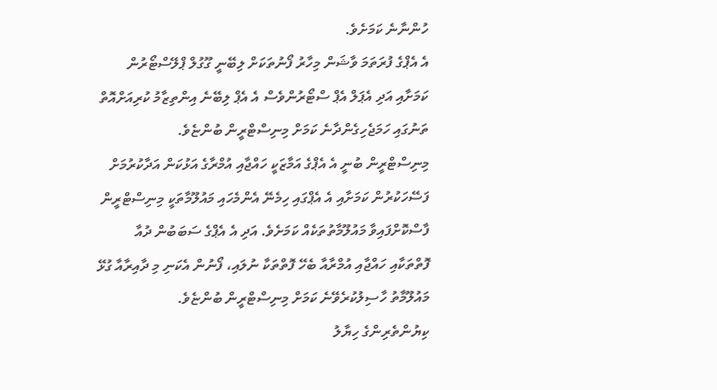ހުންނާނެ ކަމަށެވެ.
އެ އެޕްގެ ފުރަތަމަ ވާޝަން މިހާރު ފޯނުތަކަށް ލިބޭނީ ގޫގުލް ޕްލޭސްޓޯރުން ކަމަށާއި އަދި އެޕަލް އެޕް ސްޓޯރުންވެސް އެ އެޕް ލިބޭނެ އިންތިޒާމު ކުރިއަށްއޮތް ތަނުގައި ހަމަޖެހިގެންދާނެ ކަމަށް މިނިސްޓްރީން ބުންޏެވެ.
މިނިސްޓްރީން ބުނީ އެ އެޕްގެ އަމާޒަކީ ހައްޖާއި އުމްރާގެ އަޅުކަން އަދާކުރުމަށް ފަސޭހަކުރުން ކަމަށާއި އެ އެޕްގައި ހިމެނޭ އެންމެހައި މައުލޫމާތަކީ މިނިސްޓްރީން ފާސްކޮށްފައިވާ މައުލޫމާތުތަކެއް ކަމަށެވެ. އަދި އެ އެޕްގެ ސަބަބުން ދުއާ ފޮތްތަކާއި ހައްޖާއި އުމްރާއާ ބެހޭ ފޮތްތަކާ ނުލައި، ފޯނުން އެކަނި މި ދާއިރާއާ ގުޅޭ މައުލޫމާތު ހާސިލުކުރެވޭނެ ކަމަށް މިނިސްޓްރީން ބުންޏެވެ.
ކިޔުންތެރިންގެ ހިޔާލު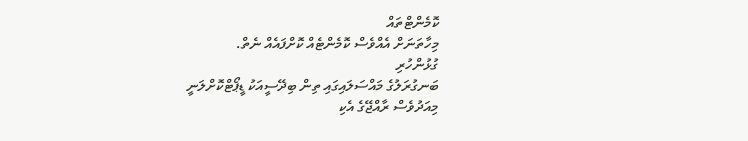ކޮމެންޓްތައް
މިހާތަނަށް އެއްވެސް ކޮމެންޓެއް ކޮށްފައެއް ނެތް.
ގުޅުންހުރި
ބަނގުރަލުގެ މައްސަލައިގައި ތިން ބިދޭސީއަކު ޑީޕޯޓްކޮށްލަނީ
މިއަދުވެސް ރާއްޖޭގެ އެކި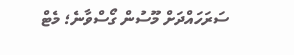ސަރަހައްދަށް މޫސުން ގޯސްވާނެ؛ މެޓް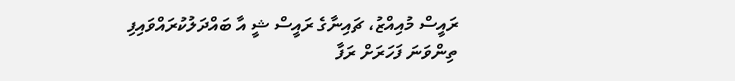ރައީސް މުއިއްޒު، ޗައިނާގެ ރައީސް ޝީ އާ ބައްދަލުކުރައްވައިފި
ތިންވަނަ ފަހަރަށް ރަފާ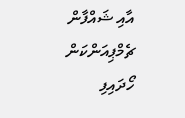އާއި ޝައްފާން ޗެމްޕިއަންކަން ހޯދައިފި